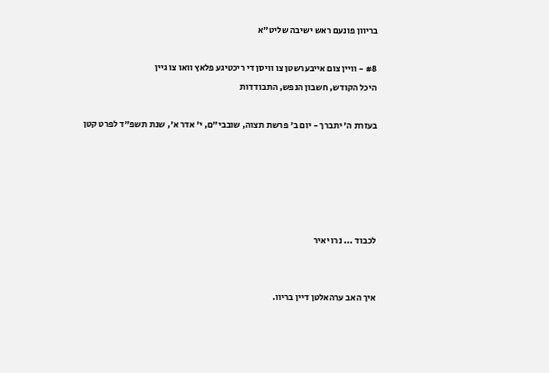בריוון פונעם ראש ישיבה שליט"א

#8 - וויין צום אייבערשטן צו וויסן די ריכטיגע פלאץ וואו צו גיין
היכל הקודש, חשבון הנפש, התבודדות

בעזרת ה' יתברך - יום ב' פרשת תצוה, שובבי"ם, י' אדר א', שנת תשפ"ד לפרט קטן





לכבוד ... נרו יאיר


איך האב ערהאלטן דיין בריוו.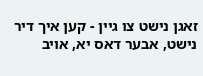זאגן נישט צו גיין - קען איך דיר נישט, אבער דאס יא, אויב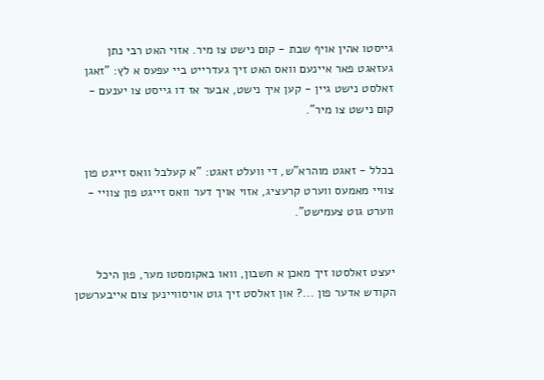גייסטו אהין אויף שבת - קום נישט צו מיר. אזוי האט רבי נתן געזאגט פאר איינעם וואס האט זיך געדרייט ביי עפעס א לץ: "זאגן זאלסט נישט גיין - קען איך נישט, אבער אז דו גייסט צו יענעם - קום נישט צו מיר".


בכלל - זאגט מוהרא"ש, די וועלט זאגט: "א קעלבל וואס זייגט פון צוויי מאמעס ווערט קרעציג, אזוי אויך דער וואס זייגט פון צוויי - ווערט גוט צעמישט".


יעצט זאלסטו זיך מאכן א חשבון, וואו באקומסטו מער, פון היכל הקודש אדער פון ...? און זאלסט זיך גוט אויסוויינען צום אייבערשטן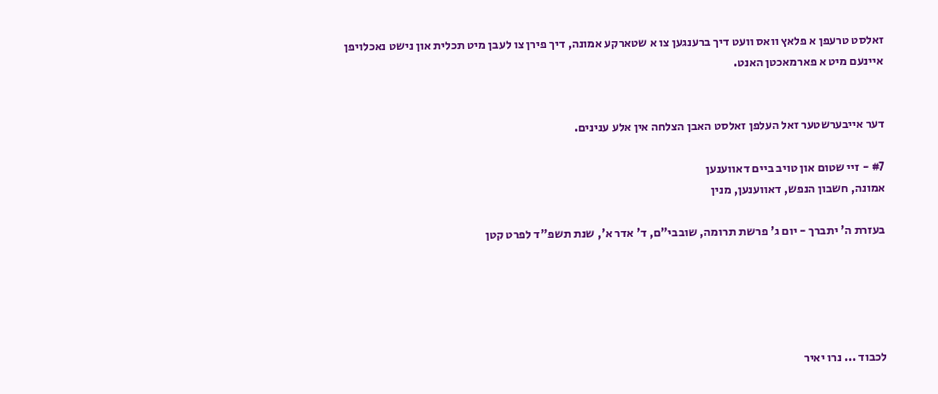זאלסט טרעפן א פלאץ וואס וועט דיך ברענגען צו א שטארקע אמונה, דיך פירן צו לעבן מיט תכלית און נישט נאכלויפן איינעם מיט א פארמאכטן האנט.


דער אייבערשטער זאל העלפן זאלסט האבן הצלחה אין אלע ענינים.

#7 - זיי שטום און טויב ביים דאווענען
אמונה, חשבון הנפש, דאווענען, מנין

בעזרת ה' יתברך - יום ג' פרשת תרומה, שובבי"ם, ד' אדר א', שנת תשפ"ד לפרט קטן





לכבוד ... נרו יאיר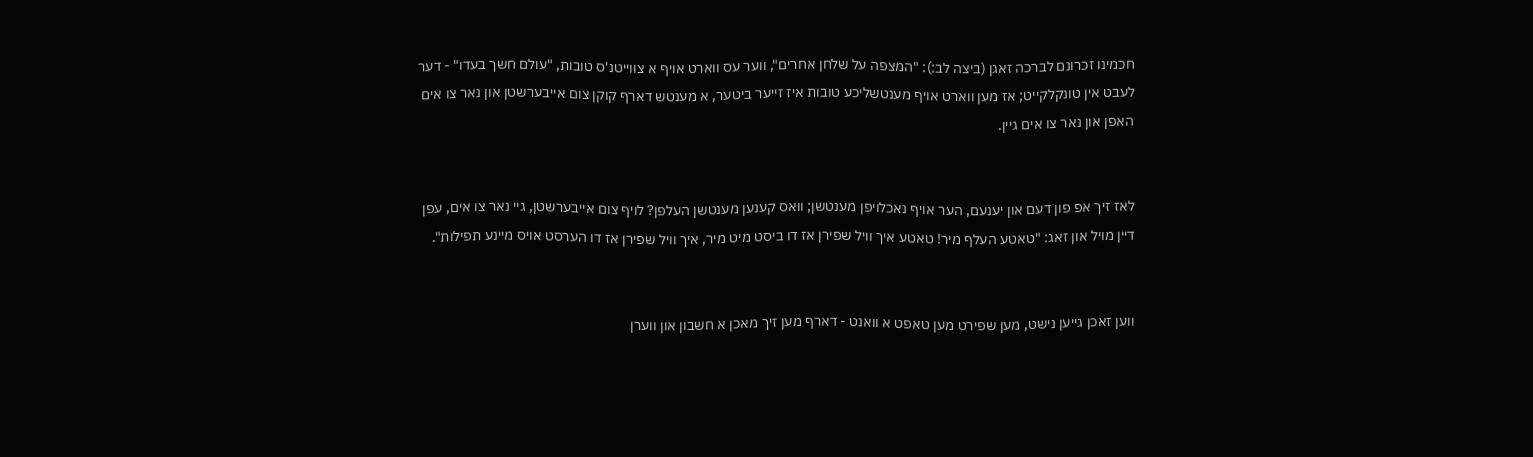חכמינו זכרונם לברכה זאגן (ביצה לב:): "המצפה על שלחן אחרים", ווער עס ווארט אויף א צווייטנ'ס טובות, "עולם חשך בעדו" - דער לעבט אין טונקלקייט; אז מען ווארט אויף מענטשליכע טובות איז זייער ביטער, א מענטש דארף קוקן צום אייבערשטן און נאר צו אים האפן און נאר צו אים גיין.


לאז זיך אפ פון דעם און יענעם, הער אויף נאכלויפן מענטשן; וואס קענען מענטשן העלפן? לויף צום אייבערשטן, גיי נאר צו אים, עפן דיין מויל און זאג: "טאטע העלף מיר! טאטע איך וויל שפירן אז דו ביסט מיט מיר, איך וויל שפירן אז דו הערסט אויס מיינע תפילות".


ווען זאכן גייען נישט, מען שפירט מען טאפט א וואנט - דארף מען זיך מאכן א חשבון און ווערן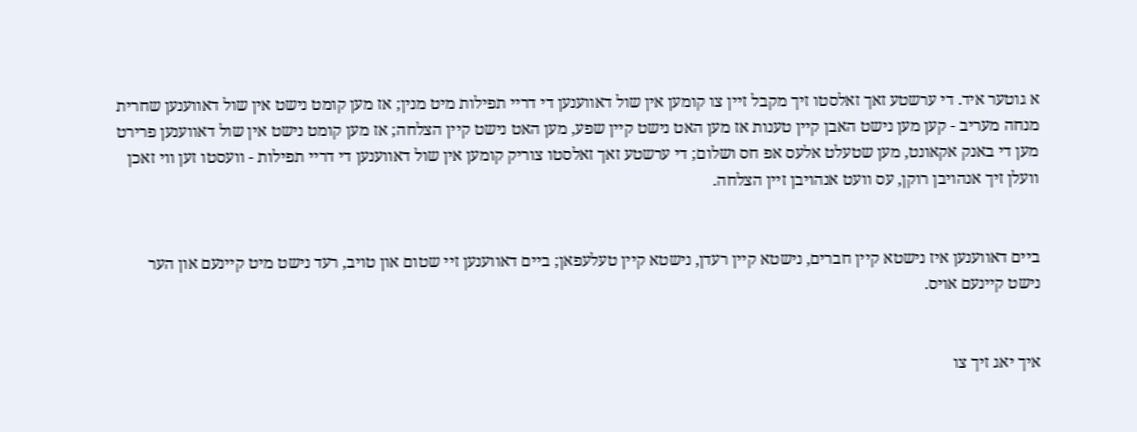א גוטער איד. די ערשטע זאך זאלסטו זיך מקבל זיין צו קומען אין שול דאווענען די דריי תפילות מיט מנין; אז מען קומט נישט אין שול דאווענען שחרית מנחה מעריב - קען מען נישט האבן קיין טענות אז מען האט נישט קיין שפע, מען האט נישט קיין הצלחה; אז מען קומט נישט אין שול דאווענען פרירט מען די באנק אקאונט, מען שטעלט אלעס אפ חס ושלום; די ערשטע זאך זאלסטו צוריק קומען אין שול דאווענען די דריי תפילות - וועסטו זען ווי זאכן וועלן זיך אנהויבן רוקן, עס וועט אנהויבן זיין הצלחה.


ביים דאווענען איז נישטא קיין חברים, נישטא קיין רעדן, נישטא קיין טעלעפאן; ביים דאווענען זיי שטום און טויב, רעד נישט מיט קיינעם און הער נישט קיינעם אויס.


איך יאג זיך צו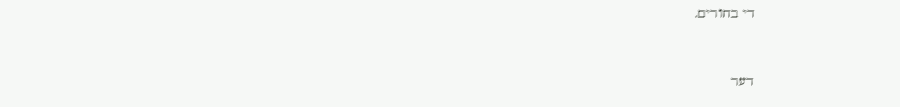די בחורים.


דער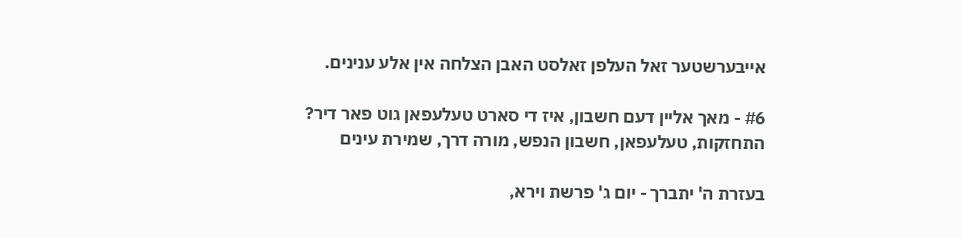אייבערשטער זאל העלפן זאלסט האבן הצלחה אין אלע ענינים.

#6 - מאך אליין דעם חשבון, איז די סארט טעלעפאן גוט פאר דיר?
התחזקות, טעלעפאן, חשבון הנפש, מורה דרך, שמירת עינים

בעזרת ה' יתברך - יום ג' פרשת וירא,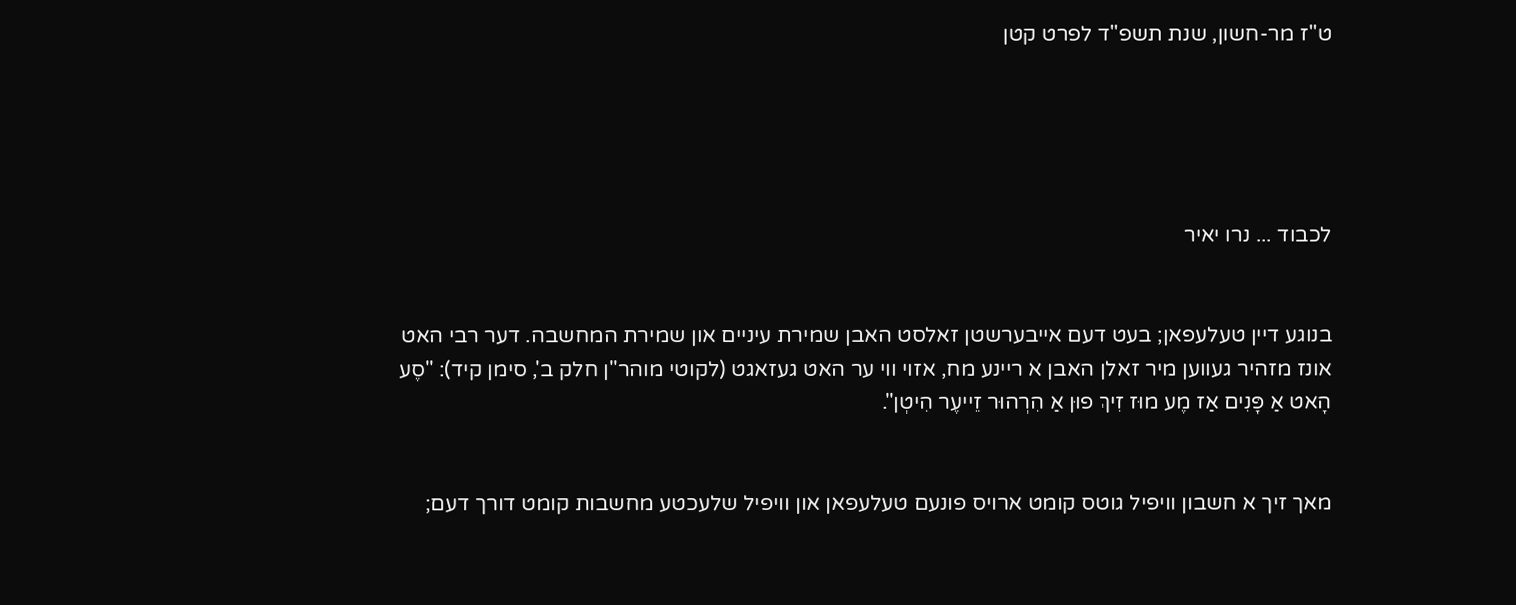ט"ז מר-חשון, שנת תשפ"ד לפרט קטן





לכבוד ... נרו יאיר


בנוגע דיין טעלעפאן; בעט דעם אייבערשטן זאלסט האבן שמירת עיניים און שמירת המחשבה. דער רבי האט אונז מזהיר געווען מיר זאלן האבן א ריינע מח, אזוי ווי ער האט געזאגט (לקוטי מוהר"ן חלק ב', סימן קיד): "סֶע הָאט אַ פָּנִים אַז מֶע מוּז זִיךְ פוּן אַ הִרְהוּר זֵייעֶר הִיטְן".


מאך זיך א חשבון וויפיל גוטס קומט ארויס פונעם טעלעפאן און וויפיל שלעכטע מחשבות קומט דורך דעם;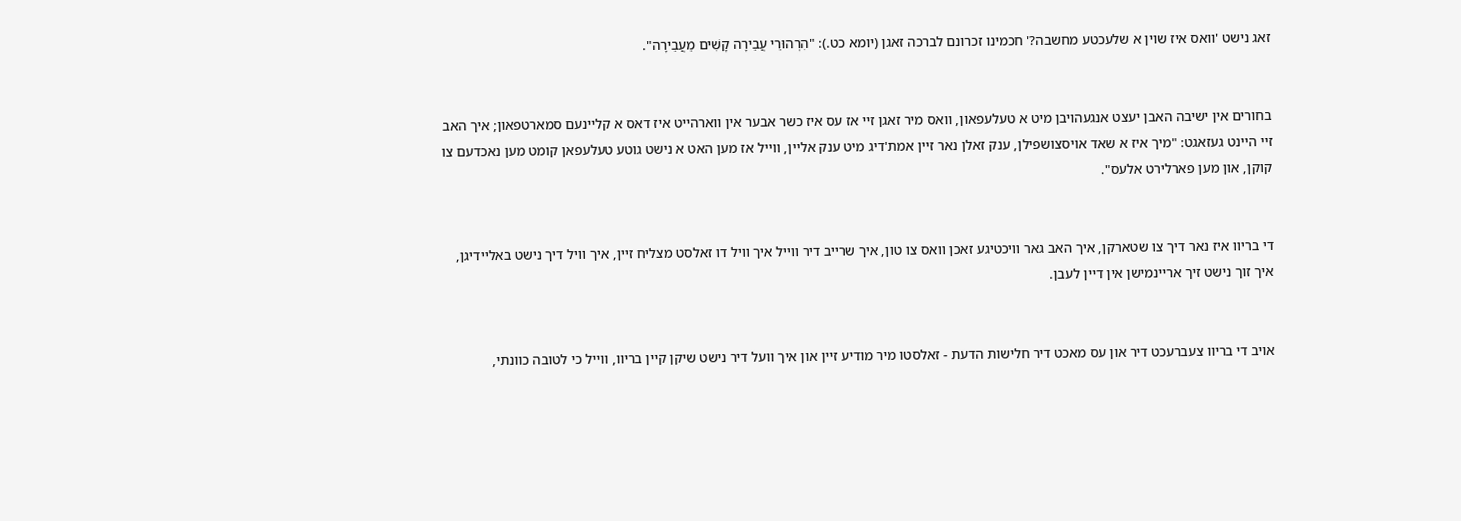זאג נישט 'וואס איז שוין א שלעכטע מחשבה?' חכמינו זכרונם לברכה זאגן (יומא כט.): "הִרְהוּרֵי עֲבֵירָה קָשִׁים מֵעֲבֵירָה".


בחורים אין ישיבה האבן יעצט אנגעהויבן מיט א טעלעפאון, וואס מיר זאגן זיי אז עס איז כשר אבער אין ווארהייט איז דאס א קליינעם סמארטפאון; איך האב זיי היינט געזאגט: "מיך איז א שאד אויסצושפילן, ענק זאלן נאר זיין אמת'דיג מיט ענק אליין, ווייל אז מען האט א נישט גוטע טעלעפאן קומט מען נאכדעם צו קוקן, און מען פארלירט אלעס".


די בריוו איז נאר דיך צו שטארקן, איך האב גאר וויכטיגע זאכן וואס צו טון, איך שרייב דיר ווייל איך וויל דו זאלסט מצליח זיין, איך וויל דיך נישט באליידיגן, איך זוך נישט זיך אריינמישן אין דיין לעבן.


אויב די בריוו צעברעכט דיר און עס מאכט דיר חלישות הדעת - זאלסטו מיר מודיע זיין און איך וועל דיר נישט שיקן קיין בריוו, ווייל כי לטובה כוונתי,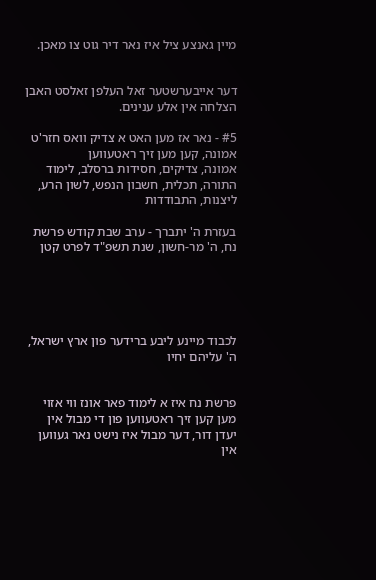מיין גאנצע ציל איז נאר דיר גוט צו מאכן.


דער אייבערשטער זאל העלפן זאלסט האבן הצלחה אין אלע ענינים.

#5 - נאר אז מען האט א צדיק וואס חזר'ט אמונה, קען מען זיך ראטעווען
אמונה, צדיקים, חסידות ברסלב, לימוד התורה, תכלית, חשבון הנפש, לשון הרע, ליצנות, התבודדות

בעזרת ה' יתברך - ערב שבת קודש פרשת נח, ה' מר-חשון, שנת תשפ"ד לפרט קטן





לכבוד מיינע ליבע ברידער פון ארץ ישראל, ה' עליהם יחיו


פרשת נח איז א לימוד פאר אונז ווי אזוי מען קען זיך ראטעווען פון די מבול אין יעדן דור, דער מבול איז נישט נאר געווען אין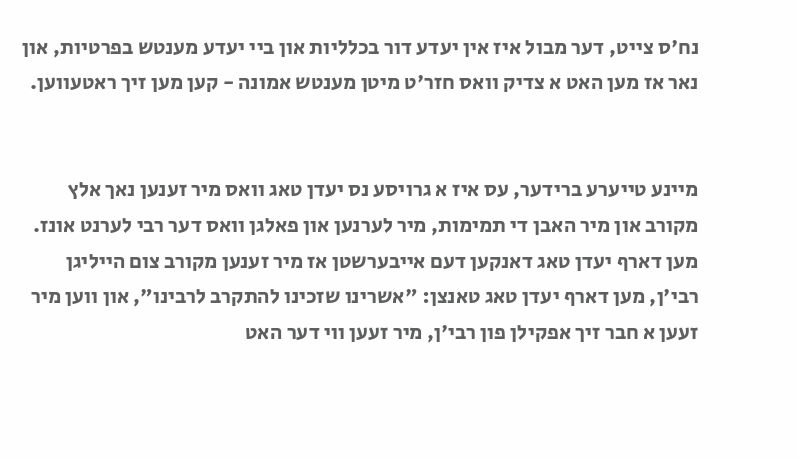נח'ס צייט, דער מבול איז אין יעדע דור בכלליות און ביי יעדע מענטש בפרטיות, און נאר אז מען האט א צדיק וואס חזר'ט מיטן מענטש אמונה - קען מען זיך ראטעווען.


מיינע טייערע ברידער, עס איז א גרויסע נס יעדן טאג וואס מיר זענען נאך אלץ מקורב און מיר האבן די תמימות, מיר לערנען און פאלגן וואס דער רבי לערנט אונז. מען דארף יעדן טאג דאנקען דעם אייבערשטן אז מיר זענען מקורב צום הייליגן רבי'ן, מען דארף יעדן טאג טאנצן: "אשרינו שזכינו להתקרב לרבינו", און ווען מיר זעען א חבר זיך אפקילן פון רבי'ן, מיר זעען ווי דער האט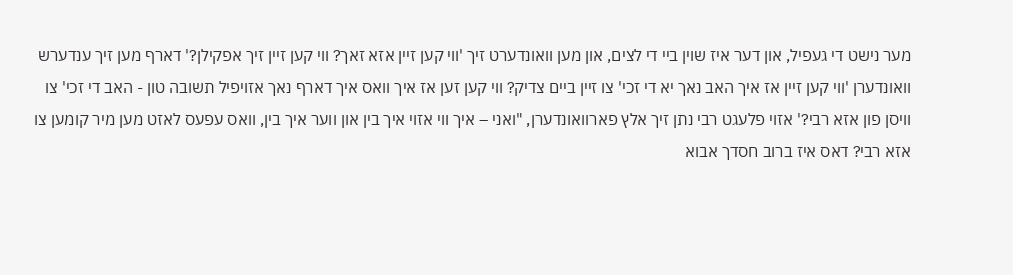מער נישט די געפיל, און דער איז שוין ביי די לצים, און מען וואונדערט זיך 'ווי קען זיין אזא זאך? ווי קען זיין זיך אפקילן?' דארף מען זיך ענדערש וואונדערן 'ווי קען זיין אז איך האב נאך יא די זכי' צו זיין ביים צדיק? ווי קען זען אז איך וואס איך דארף נאך אזויפיל תשובה טון - האב די זכי' צו וויסן פון אזא רבי?' אזוי פלעגט רבי נתן זיך אלץ פארוואונדערן, "ואני – איך ווי אזוי איך בין און ווער איך בין, וואס עפעס לאזט מען מיר קומען צו אזא רבי? דאס איז ברוב חסדך אבוא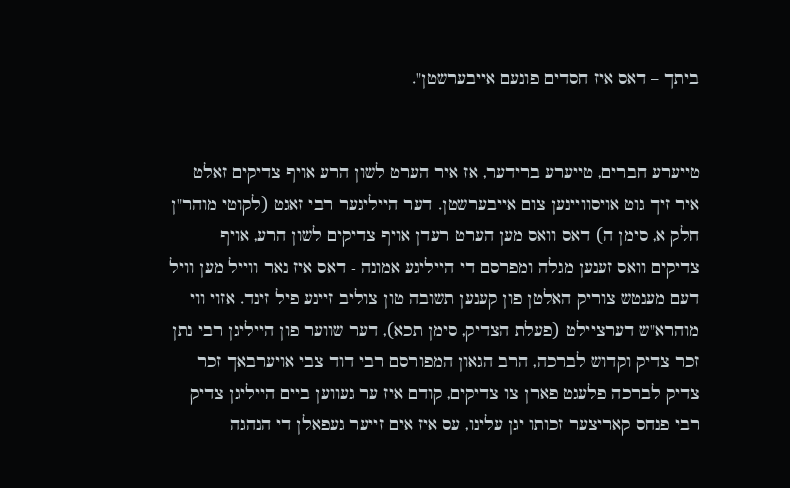ביתך – דאס איז חסדים פונעם אייבערשטן".


טייערע חברים, טייערע ברידער, אז איר הערט לשון הרע אויף צדיקים זאלט איר זיך גוט אויסוויינען צום אייבערשטן. דער הייליגער רבי זאגט (לקוטי מוהר"ן חלק א, סימן ה) דאס וואס מען הערט רעדן אויף צדיקים לשון הרע, אויף צדיקים וואס זענען מגלה ומפרסם די הייליגע אמונה - דאס איז נאר ווייל מען וויל דעם מענטש צוריק האלטן פון קענען תשובה טון צוליב זיינע פיל זינד. אזוי ווי מוהרא"ש דערציילט (פעלת הצדיק, סימן תכא), דער שווער פון הייליגן רבי נתן זכר צדיק וקדוש לברכה, הרב הגאון המפורסם רבי דוד צבי אויערבאך זכר צדיק לברכה פלעגט פארן צו צדיקים, קודם איז ער געווען ביים הייליגן צדיק רבי פנחס קאריצער זכותו יגן עלינו, עס איז אים זייער געפאלן די הנהגה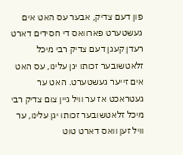פון דעם צדיק, אבער עס האט אים געשטערט פארוואס די חסידים דארט רעדן קעגן דעם צדיק רבי מיכל זלאטשובער זכותו יגן עלינו, עס האט אים זייער געשטערט. האט ער געטראכט אז ער וויל גיין צום צדיק רבי מיכל זלאטשובער זכותו יגן עלינו, ער וויל זען וואס דארט טוט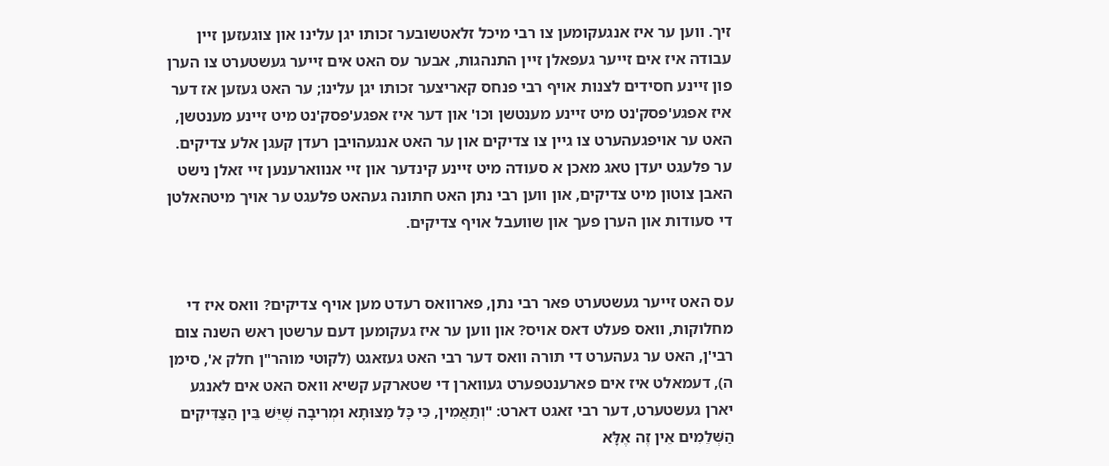זיך. ווען ער איז אנגעקומען צו רבי מיכל זלאטשובער זכותו יגן עלינו און צוגעזען זיין עבודה איז אים זייער געפאלן זיין התנהגות, אבער עס האט אים זייער געשטערט צו הערן פון זיינע חסידים לצנות אויף רבי פנחס קאריצער זכותו יגן עלינו; ער האט געזען אז דער איז אפגע'פסק'נט מיט זיינע מענטשן וכו' און דער איז אפגע'פסק'נט מיט זיינע מענטשן, האט ער אויפגעהערט צו גיין צו צדיקים און ער האט אנגעהויבן רעדן קעגן אלע צדיקים. ער פלעגט יעדן טאג מאכן א סעודה מיט זיינע קינדער און זיי אנווארענען זיי זאלן נישט האבן צוטון מיט צדיקים, און ווען רבי נתן האט חתונה געהאט פלעגט ער אויך מיטהאלטן די סעודות און הערן פעך און שוועבל אויף צדיקים.


עס האט זייער געשטערט פאר רבי נתן, פארוואס רעדט מען אויף צדיקים? וואס איז די מחלוקות, וואס פעלט דאס אויס? און ווען ער איז געקומען דעם ערשטן ראש השנה צום רבי'ן, האט ער געהערט די תורה וואס דער רבי האט געזאגט (לקוטי מוהר"ן חלק א', סימן ה), דעמאלט איז אים פארענטפערט געווארן די שטארקע קשיא וואס האט אים לאנגע יארן געשטערט, דער רבי זאגט דארט: "וְתַאֲמִין, כִּי כָּל מַצּוּתָא וּמְרִיבָה שֶׁיֵּשׁ בֵּין הַצַּדִּיקִים הַשְּׁלֵמִים אֵין זֶה אֶלָּא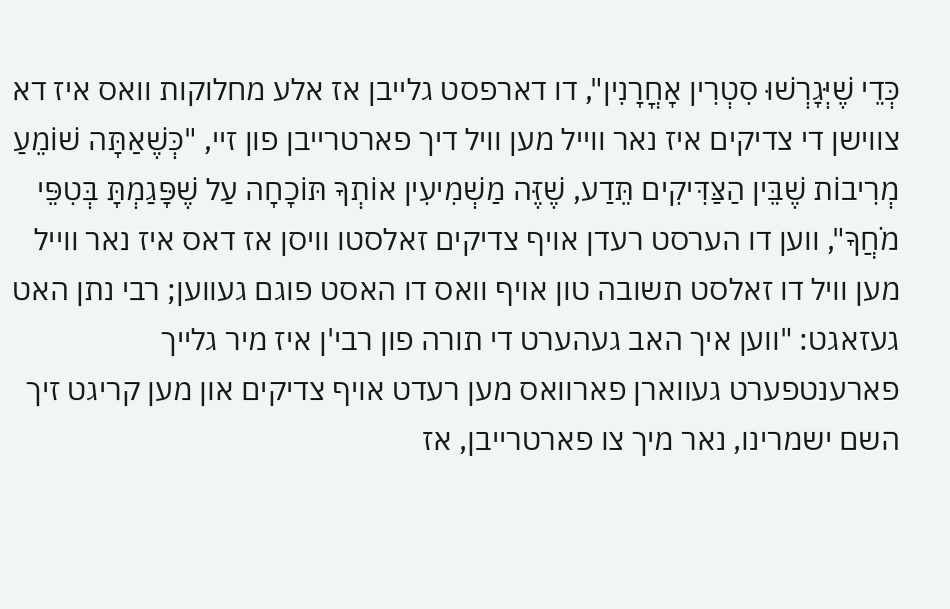כְּדֵי שֶׁיְּגָרְשׁוּ סִטְרִין אָחֳרָנִין", דו דארפסט גלייבן אז אלע מחלוקות וואס איז דא צווישן די צדיקים איז נאר ווייל מען וויל דיך פארטרייבן פון זיי, "כְּשֶׁאַתָּה שׁוֹמֵעַ מְרִיבוֹת שֶׁבֵּין הַצַּדִּיקִים תֵּדַע, שֶׁזֶּה מַשְׁמִיעִין אוֹתְךָ תּוֹכָחָה עַל שֶׁפָּגַמְתָּ בְּטִפֵּי מֹחֲךָ", ווען דו הערסט רעדן אויף צדיקים זאלסטו וויסן אז דאס איז נאר ווייל מען וויל דו זאלסט תשובה טון אויף וואס דו האסט פוגם געווען; רבי נתן האט געזאגט: "ווען איך האב געהערט די תורה פון רבי'ן איז מיר גלייך פארענטפערט געווארן פארוואס מען רעדט אויף צדיקים און מען קריגט זיך השם ישמרינו, נאר מיך צו פארטרייבן, אז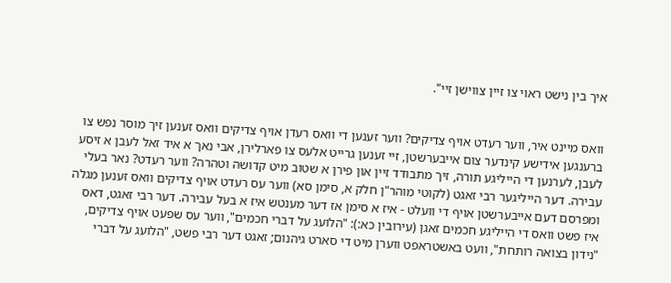איך בין נישט ראוי צו זיין צווישן זיי".


וואס מיינט איר, ווער רעדט אויף צדיקים? ווער זענען די וואס רעדן אויף צדיקים וואס זענען זיך מוסר נפש צו ברענגען אידישע קינדער צום אייבערשטן, זיי זענען גרייט אלעס צו פארלירן, אבי נאך א איד זאל לעבן א זיסע לעבן, לערנען די הייליגע תורה, זיך מתבודד זיין און פירן א שטוב מיט קדושה וטהרה? ווער רעדט? נאר בעלי עבירה. דער הייליגער רבי זאגט (לקוטי מוהר"ן חלק א, סימן סא) ווער עס רעדט אויף צדיקים וואס זענען מגלה ומפרסם דעם אייבערשטן אויף די וועלט - איז א סימן אז דער מענטש איז א בעל עבירה. דער רבי זאגט, דאס איז פשט וואס די הייליגע חכמים זאגן (עירובין כא:): "הלועג על דברי חכמים", ווער עס שפעט אויף צדיקים, "נידון בצואה רותחת", וועט באשטראפט ווערן מיט די סארט גיהנום; זאגט דער רבי פשט, "הלועג על דברי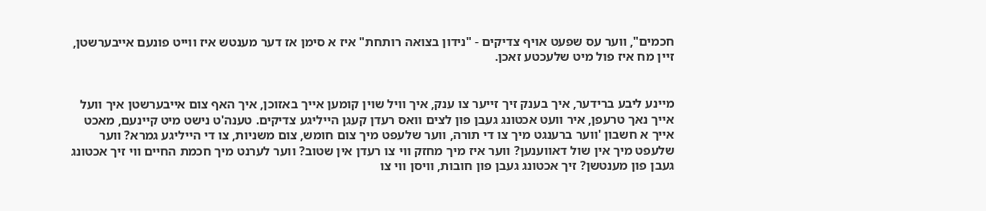חכמים", ווער עס שפעט אויף צדיקים - "נידון בצואה רותחת" איז א סימן אז דער מענטש איז ווייט פונעם אייבערשטן, זיין מח איז פול מיט שלעכטע זאכן.


מיינע ליבע ברידער, איך בענק זיך זייער צו ענק, איך וויל שוין קומען אייך באזוכן, איך האף צום אייבערשטן איך וועל אייך נאך טרעפן, איר וועט אכטונג געבן פון לצים וואס רעדן קעגן הייליגע צדיקים. טענה'ט נישט מיט קיינעם, מאכט אייך א חשבון 'ווער ברענגט מיך צו די תורה, ווער שלעפט מיך צום חומש, צום משניות, צו די הייליגע גמרא? ווער שלעפט מיך אין שול דאווענען? ווער איז מיך מחזק ווי צו רעדן אין שטוב? ווער לערנט מיך חכמת החיים ווי זיך אכטונג געבן פון מענטשן? זיך אכטונג געבן פון חובות, וויסן ווי צו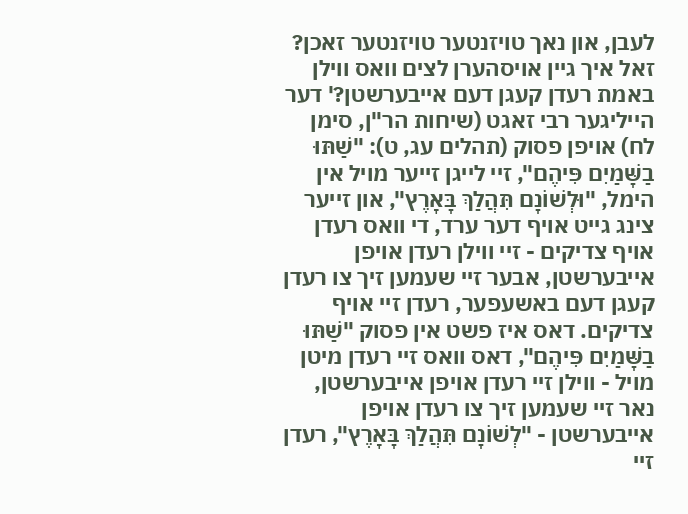לעבן, און נאך טויזנטער טויזנטער זאכן? זאל איך גיין אויסהערן לצים וואס ווילן באמת רעדן קעגן דעם אייבערשטן?' דער הייליגער רבי זאגט (שיחות הר"ן, סימן לח) אויפן פסוק (תהלים עג, ט): "שַׁתּוּ בַשָּׁמַיִם פִּיהֶם", זיי לייגן זייער מויל אין הימל, "וּלְשׁוֹנָם תִּהֲלַךְ בָּאָרֶץ", און זייער צינג גייט אויף דער ערד, די וואס רעדן אויף צדיקים - זיי ווילן רעדן אויפן אייבערשטן, אבער זיי שעמען זיך צו רעדן קעגן דעם באשעפער, רעדן זיי אויף צדיקים. דאס איז פשט אין פסוק "שַׁתּוּ בַשָּׁמַיִם פִּיהֶם", דאס וואס זיי רעדן מיטן מויל - ווילן זיי רעדן אויפן אייבערשטן, נאר זיי שעמען זיך צו רעדן אויפן אייבערשטן - "לְשׁוֹנָם תִּהֲלַךְ בָּאָרֶץ", רעדן זיי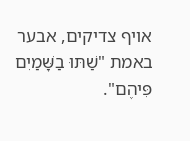אויף צדיקים, אבער באמת "שַׁתּוּ בַשָּׁמַיִם פִּיהֶם".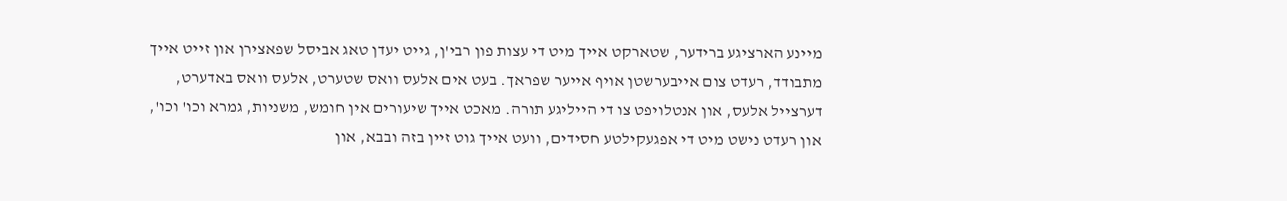מיינע הארציגע ברידער, שטארקט אייך מיט די עצות פון רבי'ן, גייט יעדן טאג אביסל שפאצירן און זייט אייך מתבודד, רעדט צום אייבערשטן אויף אייער שפראך. בעט אים אלעס וואס שטערט, אלעס וואס באדערט, דערצייל אלעס, און אנטלויפט צו די הייליגע תורה. מאכט אייך שיעורים אין חומש, משניות, גמרא וכו' וכו', און רעדט נישט מיט די אפגעקילטע חסידים, וועט אייך גוט זיין בזה ובבא, און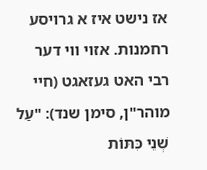אז נישט איז א גרויסע רחמנות. אזוי ווי דער רבי האט געזאגט (חיי מוהר"ן, סימן שנד): "עַל שְׁנֵי כִּתּוֹת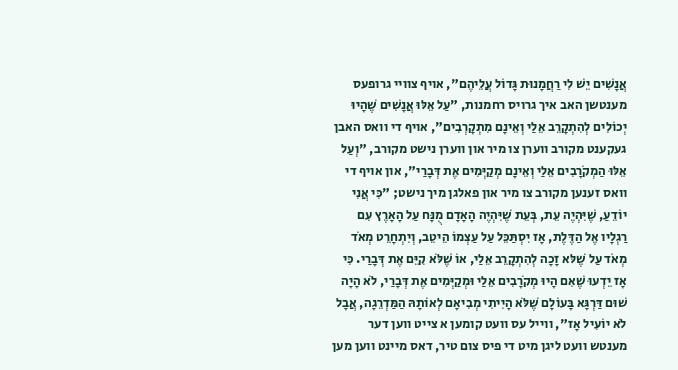אֲנָשִׁים יֵשׁ לִי רַחֲמָנוּת גָּדוֹל עֲלֵיהֶם", אויף צוויי גרופעס מענטשן האב איך גרויס רחמנות, "עַל אֵלּוּ אֲנָשִׁים שֶׁהָיוּ יְכוֹלִים לְהִתְקָרֵב אֵלַי וְאֵינָם מִתְקָרְבִים", אויף די וואס האבן געקענט מקורב ווערן צו מיר און ווערן נישט מקורב, "וְעַל אֵלּוּ הַמְקֹרָבִים אֵלַי וְאֵינָם מְקַיְּמִים אֶת דְּבָרַי", און אויף די וואס זענען מקורב צו מיר און פאלגן מיך נישט; "כִּי אֲנִי יוֹדֵעַ, שֶׁיִּהְיֶה עֵת, בְּעֵת שֶׁיִּהְיֶה הָאָדָם מֻנָּח עַל הָאָרֶץ עִם רַגְלָיו אֶל הַדֶּלֶת, אָז יִסְתַּכֵּל עַל עַצְמוֹ הֵיטֵב, וְיִתְחָרֵט מְאֹד מְאֹד עַל שֶׁלּא זָכָה לְהִתְקָרֵב אֵלַי, אוֹ שֶׁלֹּא קִיֵּם אֶת דְּבָרַי. כִּי אָז יֵדְעוּ שֶׁאִם הָיוּ מְקֹרָבִים אֵלַי וּמְקַיְּמִים אֶת דְּבָרַי, לֹא הָיָה שׁוּם דַּרְגָּא בָּעוֹלָם שֶׁלֹּא הָיִיתִי מְבִיאָם לְאוֹתָהּ הַמַּדְרֵגָה, אֲבָל לֹא יוֹעִיל אָז", ווייל עס וועט קומען א צייט ווען דער מענטש וועט ליגן מיט די פיס צום טיר, דאס מיינט ווען מען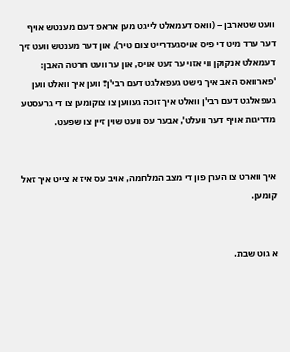וועט שטארבן – (וואס דעמאלט לייגט מען אראפ דעם מענטש אויף דער ערד מיט די פיס אויסגעדרייט צום טיר), און דער מענטש וועט זיך דעמאלט אנקוקן ווי אזוי ער זעט אויס, און ער וועט חרטה האבן: 'פארוואס האב איך נישט געפאלגט דעם רבי'ן? ווען איך וואלט ווען געפאלגט דעם רבי'ן וואלט איך זוכה געווען צו צוקומען צו די גרעסטע מדריגות אויף דער וועלט', אבער עס וועט שוין זיין צו שפעט.


איך ווארט צו הערן פון די מצב המלחמה, אויב עס איז א צייט איך זאל קומען.


א גוט שבת.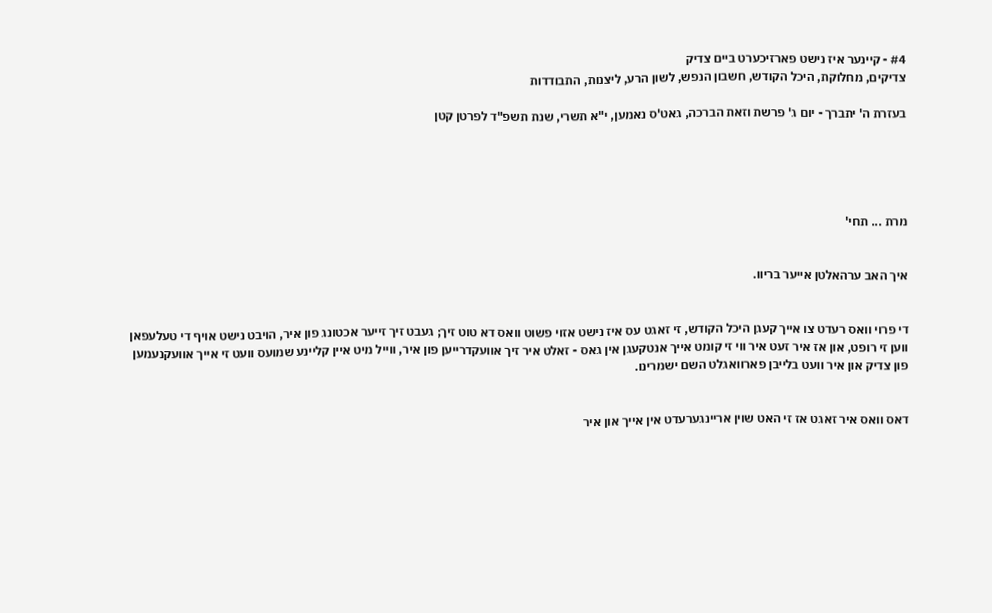#4 - קיינער איז נישט פארזיכערט ביים צדיק
צדיקים, מחלוקת, היכל הקודש, חשבון הנפש, לשון הרע, ליצנות, התבודדות

בעזרת ה' יתברך - יום ג' פרשת וזאת הברכה, גאט'ס נאמען, י"א תשרי, שנת תשפ"ד לפרטן קטן





מרת ... תחי'


איך האב ערהאלטן אייער בריוו.


די פרוי וואס רעדט צו אייך קעגן היכל הקודש, זי זאגט עס איז נישט אזוי פשוט וואס דא טוט זיך; געבט זיך זייער אכטונג פון איר, הויבט נישט אויף די טעלעפאן ווען זי רופט, און אז איר זעט איר ווי זי קומט אייך אנטקעגן אין גאס - זאלט איר זיך אוועקדרייען פון איר, ווייל מיט איין קליינע שמועס וועט זי אייך אוועקנעמען פון צדיק און איר וועט בלייבן פארוואגלט השם ישמרינו.


דאס וואס איר זאגט אז זי האט שוין אריינגערעדט אין אייך און איר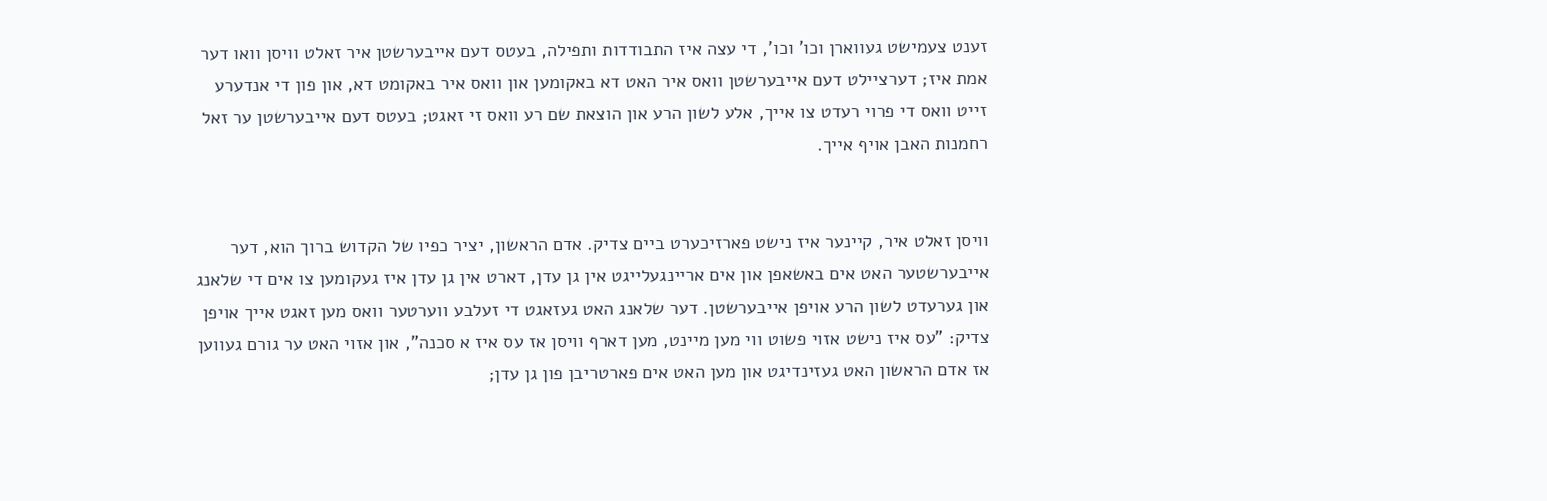זענט צעמישט געווארן וכו' וכו', די עצה איז התבודדות ותפילה, בעטס דעם אייבערשטן איר זאלט וויסן וואו דער אמת איז; דערציילט דעם אייבערשטן וואס איר האט דא באקומען און וואס איר באקומט דא, און פון די אנדערע זייט וואס די פרוי רעדט צו אייך, אלע לשון הרע און הוצאת שם רע וואס זי זאגט; בעטס דעם אייבערשטן ער זאל רחמנות האבן אויף אייך.


וויסן זאלט איר, קיינער איז נישט פארזיכערט ביים צדיק. אדם הראשון, יציר כפיו של הקדוש ברוך הוא, דער אייבערשטער האט אים באשאפן און אים אריינגעלייגט אין גן עדן, דארט אין גן עדן איז געקומען צו אים די שלאנג און גערעדט לשון הרע אויפן אייבערשטן. דער שלאנג האט געזאגט די זעלבע ווערטער וואס מען זאגט אייך אויפן צדיק: "עס איז נישט אזוי פשוט ווי מען מיינט, מען דארף וויסן אז עס איז א סכנה", און אזוי האט ער גורם געווען אז אדם הראשון האט געזינדיגט און מען האט אים פארטריבן פון גן עדן;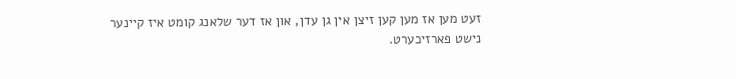זעט מען אז מען קען זיצן אין גן עדן, און אז דער שלאנג קומט איז קיינער נישט פארזיכערט.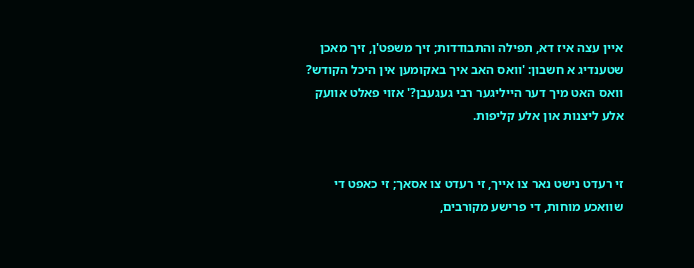איין עצה איז דא, תפילה והתבודדות; זיך משפט'ן, זיך מאכן שטענדיג א חשבון: 'וואס האב איך באקומען אין היכל הקודש? וואס האט מיך דער הייליגער רבי געגעבן?' אזוי פאלט אוועק אלע ליצנות און אלע קליפות.


זי רעדט נישט נאר צו אייך, זי רעדט צו אסאך; זי כאפט די שוואכע מוחות, די פרישע מקורבים,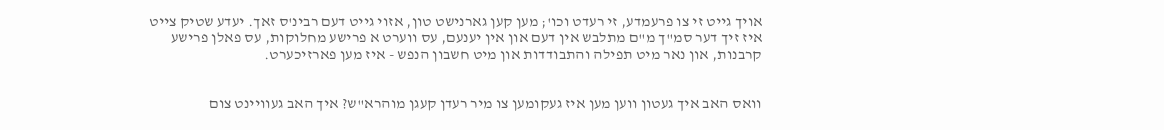אויך גייט זי צו פרעמדע, זי רעדט וכו'; מען קען גארנישט טון, אזוי גייט דעם רבינ'ס זאך. יעדע שטיק צייט איז זיך דער סמ"ך מ"ם מתלבש אין דעם און אין יענעם, עס ווערט א פרישע מחלוקות, עס פאלן פרישע קרבנות, און נאר מיט תפילה והתבודדות און מיט חשבון הנפש - איז מען פארזיכערט.


וואס האב איך געטון ווען מען איז געקומען צו מיר רעדן קעגן מוהרא"ש? איך האב געוויינט צום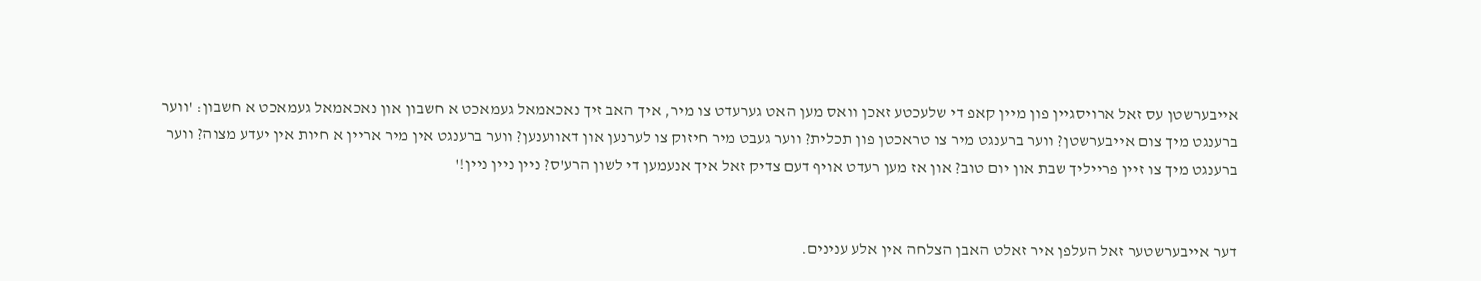אייבערשטן עס זאל ארויסגיין פון מיין קאפ די שלעכטע זאכן וואס מען האט גערעדט צו מיר, איך האב זיך נאכאמאל געמאכט א חשבון און נאכאמאל געמאכט א חשבון: 'ווער ברענגט מיך צום אייבערשטן? ווער ברענגט מיר צו טראכטן פון תכלית? ווער געבט מיר חיזוק צו לערנען און דאווענען? ווער ברענגט אין מיר אריין א חיות אין יעדע מצוה? ווער ברענגט מיך צו זיין פרייליך שבת און יום טוב? און אז מען רעדט אויף דעם צדיק זאל איך אנעמען די לשון הרע'ס? ניין ניין ניין!'


דער אייבערשטער זאל העלפן איר זאלט האבן הצלחה אין אלע ענינים.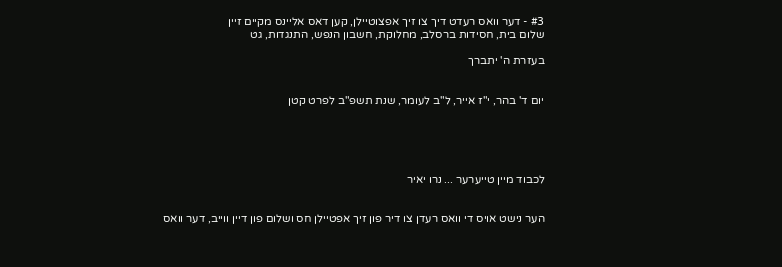#3 - דער וואס רעדט דיך צו זיך אפצוטיילן, קען דאס אליינס מקיים זיין
שלום בית, חסידות ברסלב, מחלוקת, חשבון הנפש, התנגדות, גט

בעזרת ה' יתברך


יום ד' בהר, י"ז אייר, ל"ב לעומר, שנת תשפ"ב לפרט קטן





לכבוד מיין טייערער ... נרו יאיר


הער נישט אויס די וואס רעדן צו דיר פון זיך אפטיילן חס ושלום פון דיין ווייב, דער וואס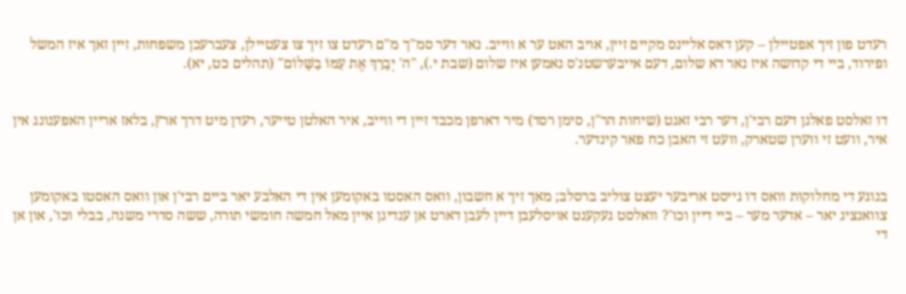רעדט פון זיך אפטיילן – קען דאס אליינס מקיים זיין, אויב האט ער א ווייב. נאר דער סמ"ך מ"ם רעדט צו זיך צו צעטיילן, צעברעכן משפחות, זיין זאך איז המשל ופירוד, ביי די קדושה איז נאר דא שלום, דעם אייבערשטנ'ס נאמען איז שלום (שבת י.), "ה' יְבָרֵךְ אֶת עַמּוֹ בַשָּׁלוֹם" (תהלים כט, יא).


דו זאלסט פאלגן דעם רבי'ן, דער רבי זאגט (שיחות הר"ן, סימן רסד) מיר דארפן מכבד זיין די ווייב, איר האלטן טייער, רעדן מיט דרך ארץ, בלאז אריין האפענונג אין איר, וועט זי ווערן שטארק, וועט זי האבן כח פאר קינדער.


בנוגע די מחלוקות וואס דו גייסט אריבער יעצט צוליב ברסלב; מאך זיך א חשבון, וואס האסטו באקומען אין די האלבע יאר ביים רבי'ן און וואס האסטו באקומען צוואנציג יאר – אדער מער – ביי דיין וכו'? וואלסט געקענט אויסלעבן דיין לעבן דארט אן ענדיגן איין מאל חמשה חומשי תורה, ששה סדרי משנה, בבלי וכו', און אן די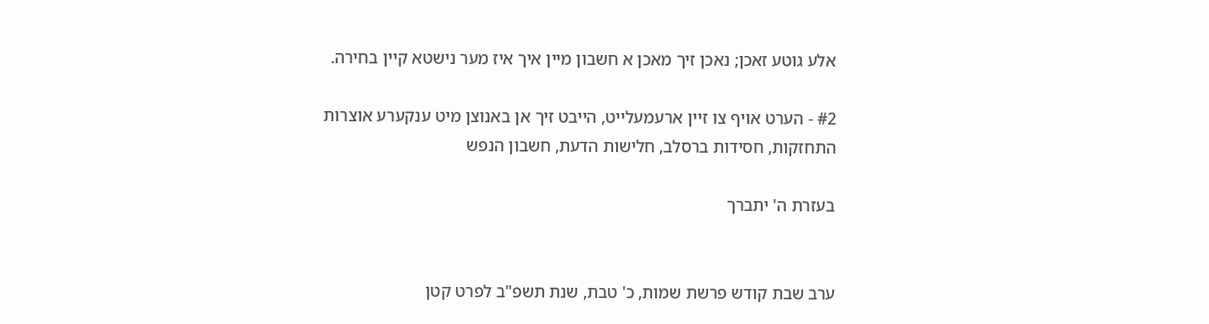אלע גוטע זאכן; נאכן זיך מאכן א חשבון מיין איך איז מער נישטא קיין בחירה.

#2 - הערט אויף צו זיין ארעמעלייט, הייבט זיך אן באנוצן מיט ענקערע אוצרות
התחזקות, חסידות ברסלב, חלישות הדעת, חשבון הנפש

בעזרת ה' יתברך


ערב שבת קודש פרשת שמות, כ' טבת, שנת תשפ"ב לפרט קטן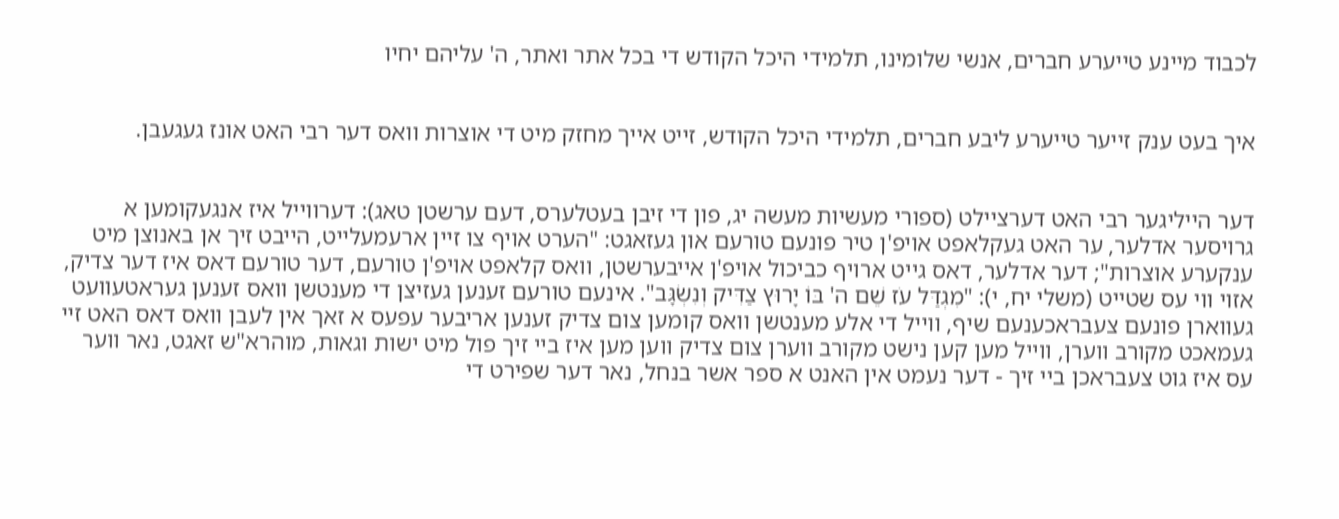לכבוד מיינע טייערע חברים, אנשי שלומינו, תלמידי היכל הקודש די בכל אתר ואתר, ה' עליהם יחיו


איך בעט ענק זייער טייערע ליבע חברים, תלמידי היכל הקודש, זייט אייך מחזק מיט די אוצרות וואס דער רבי האט אונז געגעבן.


דער הייליגער רבי האט דערציילט (ספורי מעשיות מעשה יג, פון די זיבן בעטלערס, דעם ערשטן טאג): דערווייל איז אנגעקומען א גרויסער אדלער, ער האט געקלאפט אויפ'ן טיר פונעם טורעם און געזאגט: "הערט אויף צו זיין ארעמעלייט, הייבט זיך אן באנוצן מיט ענקערע אוצרות"; דער אדלער, דאס גייט ארויף כביכול אויפ'ן אייבערשטן, וואס קלאפט אויפ'ן טורעם, דער טורעם דאס איז דער צדיק, אזוי ווי עס שטייט (משלי יח, י): "מִגְדַּל עֹז שֵׁם ה' בּוֹ יָרוּץ צַדִּיק וְנִשְׂגָּב". אינעם טורעם זענען געזיצן די מענטשן וואס זענען געראטעוועט געווארן פונעם צעבראכענעם שיף, ווייל די אלע מענטשן וואס קומען צום צדיק זענען אריבער עפעס א זאך אין לעבן וואס דאס האט זיי געמאכט מקורב ווערן, ווייל מען קען נישט מקורב ווערן צום צדיק ווען מען איז ביי זיך פול מיט ישות וגאות, מוהרא"ש זאגט, נאר ווער עס איז גוט צעבראכן ביי זיך - דער נעמט אין האנט א ספר אשר בנחל, נאר דער שפירט די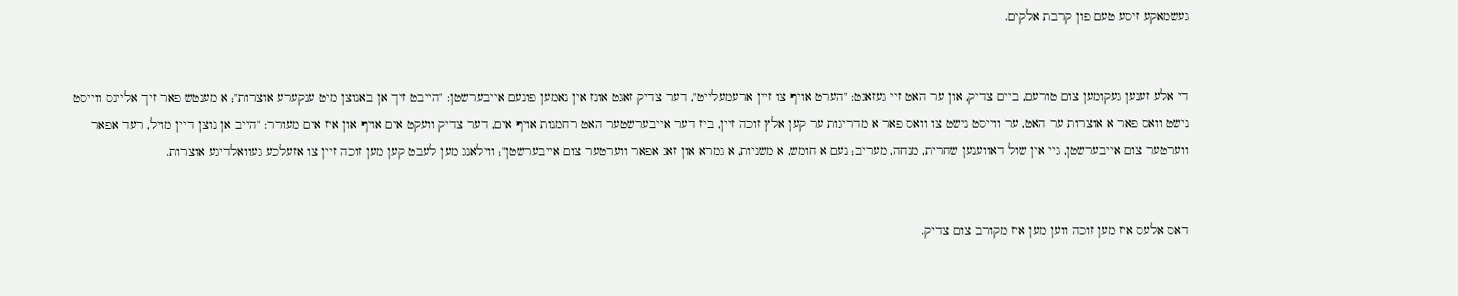געשמאקע זיסע טעם פון קרבת אלקים.


די אלע זענען געקומען צום טורעם, ביים צדיק, און ער האט זיי געזאגט: "הערט אויף צו זיין ארעמעלייט", דער צדיק זאגט אונז אין נאמען פונעם אייבערשטן: "הייבט זיך אן באנוצן מיט ענקערע אוצרות"; א מענטש פאר זיך אליינס ווייסט נישט וואס פאר א אוצרות ער האט, ער ווייסט נישט צו וואס פאר א מדריגות ער קען אלץ זוכה זיין, ביז דער אייבערשטער האט רחמנות אויף אים, דער צדיק וועקט אים אויף און איז אים מעורר: "הייב אן נוצן דיין מויל, רעד אפאר ווערטער צום אייבערשטן, גיי אין שול דאווענען שחרית, מנחה, מעריב; נעם א חומש, א משניות, א גמרא און זאג אפאר ווערטער צום אייבערשטן"; ווילאנג מען לעבט קען מען זוכה זיין צו אזעלכע געוואלדיגע אוצרות.


דאס אלעס איז מען זוכה ווען מען איז מקורב צום צדיק.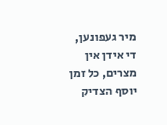מיר געפונען, די אידן אין מצרים, כל זמן יוסף הצדיק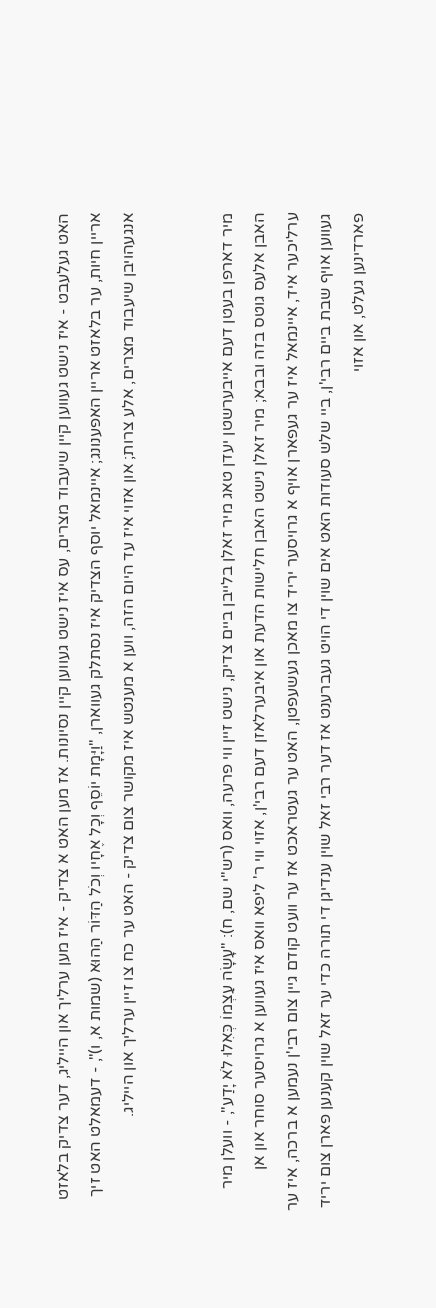האט געלעבט - איז נישט געווען קיין שיעבוד מצרים, עס איז נישט געווען קיין נסיונות. אז מען האט א צדיק - איז מען ערליך און הייליג, דער צדיק בלאזט אריין חיות, ער בלאזט אריין האפענונג; איינמאל יוסף הצדיק איז נסתלק געווארן, "וַיָּמָת יוֹסֵף וְכָל אֶחָיו וְכֹל הַדּוֹר הַהוּא (שמות א, ו)", - דעמאלט האט זיך אנגעהויבן שיעבוד מצרים, אלע צרות; און אזוי איז עד היום הזה, ווען א מענטש איז מקושר צום צדיק - האט ער כח צו זיין ערליך און הייליג.


מיר דארפן בעטן דעם אייבערשטן יעדן טאג מיר זאלן בלייבן ביים צדיק, נישט זיין ווי פרעה, וואס (רש"י שם, ח): "עָשָׂה עַצְמוֹ כְּאִלוּ לֹא יָדַע", - וועלן מיר האבן אלעס גוטס בזה ובבא; מיר זאלן נישט האבן חלישות הדעת און איבערלאזן דעם רבי'ן, אזוי ווי ר' ליפא וואס איז געווען א גרויסער סוחר און אן ערליכער איד, איינמאל איז ער געפארן אויף א גרויסער יריד צו מאכן געשעפטן, האט ער געטראכט אז ער וועט קודם גיין צום רבי'ן נעמען א ברכה, איז ער געווען אויף שבת ביים רבי'ן, ביי שלש סעודות האט אים שוין די הויט געברענט אז דער רבי זאל שוין ענדיגן די תורה כדי ער זאל שוין קענען פארן צום יריד פארדינען געלט, און אזוי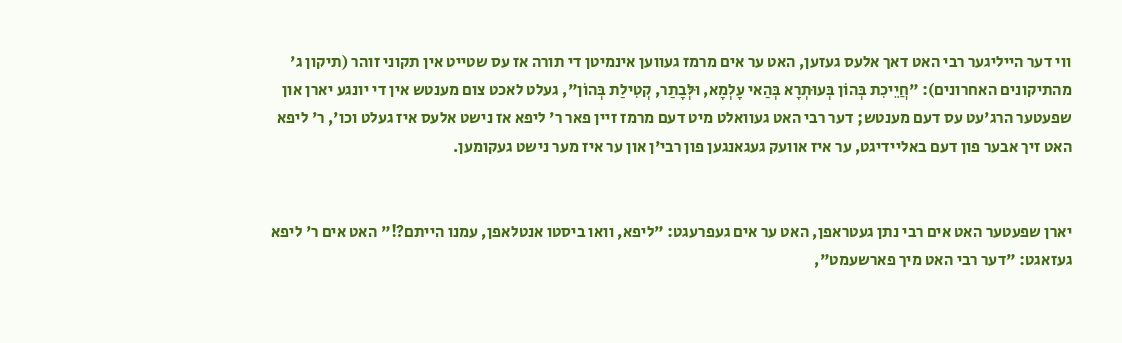ווי דער הייליגער רבי האט דאך אלעס געזען, האט ער אים מרמז געווען אינמיטן די תורה אז עס שטייט אין תקוני זוהר (תיקון ג' מהתיקונים האחרונים): "חֲיֵיכִת בְּהוֹן בְּעוּתְרָא בְּהַאי עָלְמָא, וּלְּבָתַר, קְטִילַת בְּהוֹן", געלט לאכט צום מענטש אין די יונגע יארן און שפעטער הרג'עט עס דעם מענטש; דער רבי האט געוואלט מיט דעם מרמז זיין פאר ר' ליפא אז נישט אלעס איז געלט וכו', ר' ליפא האט זיך אבער פון דעם באליידיגט, ער איז אוועק געגאנגען פון רבי'ן און ער איז מער נישט געקומען.


יארן שפעטער האט אים רבי נתן געטראפן, האט ער אים געפרעגט: "ליפא, וואו ביסטו אנטלאפן, עמנו הייתם?!" האט אים ר' ליפא געזאגט: "דער רבי האט מיך פארשעמט",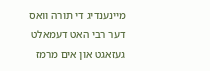מיינענדיג די תורה וואס דער רבי האט דעמאלט געזאגט און אים מרמז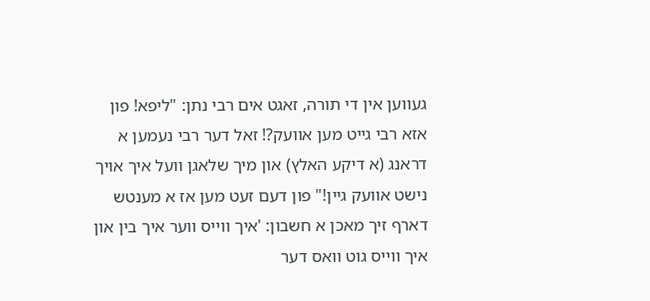געווען אין די תורה, זאגט אים רבי נתן: "ליפא! פון אזא רבי גייט מען אוועק?! זאל דער רבי נעמען א דראנג (א דיקע האלץ) און מיך שלאגן וועל איך אויך נישט אוועק גיין!" פון דעם זעט מען אז א מענטש דארף זיך מאכן א חשבון: 'איך ווייס ווער איך בין און איך ווייס גוט וואס דער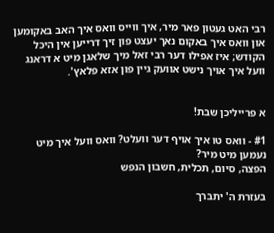רבי האט געטון פאר מיר, איך ווייס וואס איך האב באקומען און וואס איך באקום נאך יעצט פון זיך דרייען אין היכל הקודש; איז אפילו דער רבי זאל מיך שלאגן מיט א דראנג וועל איך אויך נישט אוועק גיין פון אזא פלאץ'.


א פרייליכן שבת!

#1 - וואס טו איך אויף דער וועלט? וואס וועל איך מיט נעמען מיט מיר?
הפצה, סיום, תכלית, חשבון הנפש

בעזרת ה' יתברך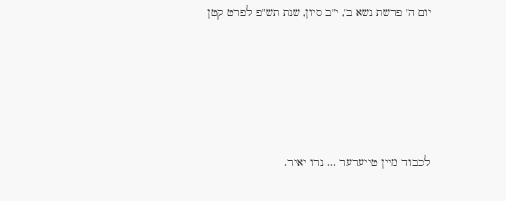יום ה' פרשת נשא ב', י"ב סיון, שנת תש"פ לפרט קטן





לכבוד מיין טייערער ... נרו יאיר.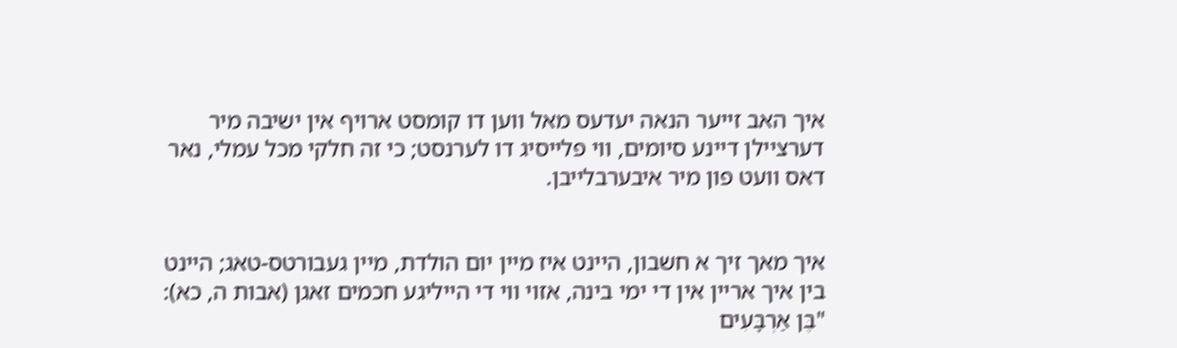איך האב זייער הנאה יעדעס מאל ווען דו קומסט ארויף אין ישיבה מיר דערציילן דיינע סיומים, ווי פלייסיג דו לערנסט; כי זה חלקי מכל עמלי, נאר דאס וועט פון מיר איבערבלייבן.


איך מאך זיך א חשבון, היינט איז מיין יום הולדת, מיין געבורטס-טאג; היינט בין איך אריין אין די ימי בינה, אזוי ווי די הייליגע חכמים זאגן (אבות ה, כא): "בֶּן אַרְבָּעִים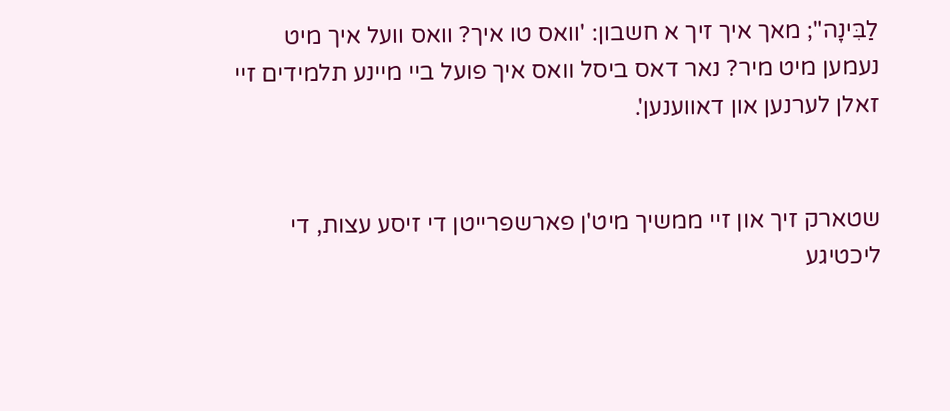לַבִּינָה"; מאך איך זיך א חשבון: 'וואס טו איך? וואס וועל איך מיט נעמען מיט מיר? נאר דאס ביסל וואס איך פועל ביי מיינע תלמידים זיי זאלן לערנען און דאווענען'.


שטארק זיך און זיי ממשיך מיט'ן פארשפרייטן די זיסע עצות, די ליכטיגע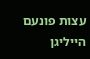עצות פונעם הייליגן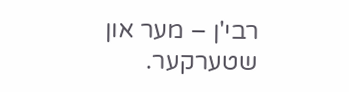רבי'ן – מער און שטערקער.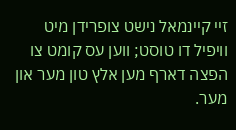זיי קיינמאל נישט צופרידן מיט וויפיל דו טוסט; ווען עס קומט צו הפצה דארף מען אלץ טון מער און מער.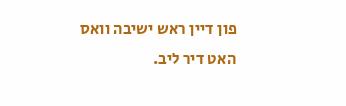פון דיין ראש ישיבה וואס האט דיר ליב.